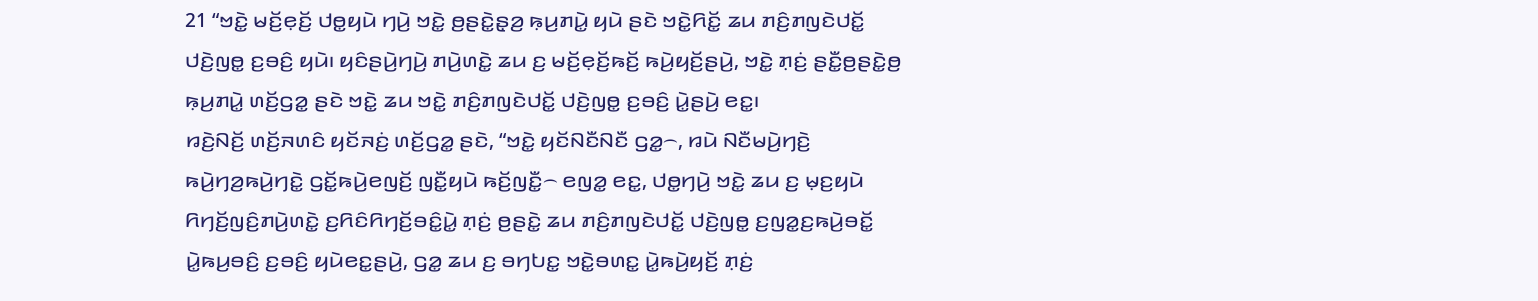21 “ꤠꤢꤧ꤭ ꤗꤢꤩ꤬ꤕ꤫ꤢꤩ꤬ ꤓꤥ꤭ꤟꤣꤧ ꤚꤣꤧ꤬ ꤠꤢꤧ꤭ ꤥ꤬ꤔꤢꤧ꤭ꤔ꤫ꤤ꤬ ꤒ꤫ꤣ꤬ꤊꤣꤧ꤭ ꤟꤣꤧ ꤔꤢꤧ ꤠꤢꤧ꤭ꤖꤢꤩ꤭ ꤘꤣ ꤊꤢꤨ꤬ꤊꤜꤢꤧꤓꤢꤩ꤭ ꤓꤢꤧ꤬ꤜꤥ꤭ ꤢ꤬ꤋꤢꤨ꤬ ꤟꤣꤧ꤯ ꤟꤢꤨꤔꤣꤧ꤬ꤚꤣꤧ꤬ ꤊꤣꤧ꤬ꤛꤢꤧ꤭ ꤘꤣ ꤢ꤬ ꤗꤢꤩ꤬ꤕ꤫ꤢꤩ꤬ꤒꤢꤩ꤬ ꤒꤣꤧ꤬ꤟꤢꤩ꤬ꤔꤣꤧ꤬, ꤠꤢꤧ꤭ ꤊ꤫ꤢꤦ꤬ ꤔꤢꤪ꤭ꤥ꤬ꤔꤢꤧ꤭ꤥ꤬ ꤒ꤫ꤣ꤬ꤊꤣꤧ꤭ ꤛꤢꤩ꤬ꤞꤤ꤭ ꤔꤢꤧ ꤠꤢꤧ꤭ ꤘꤣ ꤠꤢꤧ꤭ ꤊꤢꤨ꤬ꤊꤜꤢꤧꤓꤢꤩ꤭ ꤓꤢꤧ꤬ꤜꤥ꤭ ꤢ꤬ꤋꤢꤨ꤬ ꤣꤧ꤭ꤔꤣꤧ꤬ ꤕꤢ꤭꤯
ꤙꤢꤧ꤬ꤡꤢꤩ꤬ ꤛꤢꤩ꤬ꤏꤛꤢꤨ ꤟꤢꤩꤏꤢꤦ꤬ ꤛꤢꤩ꤬ꤞꤤ꤭ ꤔꤢꤧ, “ꤠꤢꤧ꤭ ꤟꤢꤩꤡꤢꤪꤡꤢꤪ ꤞꤤ꤭꤮, ꤙꤣꤧ ꤡꤢꤪꤗꤣꤧ꤬ꤚꤢꤧ꤬ ꤒꤣꤧ꤬ꤚꤤ꤬ꤒꤣꤧ꤬ꤚꤢꤧ꤭ ꤞꤢꤩ꤭ꤒꤣꤧ꤬ꤕꤜꤢꤩ꤬ ꤜꤢꤪ꤭ꤟꤣꤧ ꤒꤢꤩ꤬ꤜꤢꤪ꤭꤮ ꤕꤜꤤ꤭ ꤕꤢ꤭, ꤓꤥ꤭ꤚꤣꤧ꤬ ꤠꤢꤧ꤭ ꤘꤣ ꤢ꤬ ꤗ꤫ꤢ꤬ꤟꤣꤧ ꤖꤚꤢꤩ꤬ꤜꤢꤨ꤬ꤊꤣꤧ꤬ꤛꤢꤧ꤭ ꤢ꤬ꤖꤢꤨꤖꤚꤢꤩ꤬ꤋꤢꤨ꤭ꤣꤧ꤭ ꤊ꤫ꤢꤦ꤬ ꤥ꤬ꤔꤢꤧ꤭ ꤘꤣ ꤊꤢꤨ꤬ꤊꤜꤢꤧꤓꤢꤩ꤭ ꤓꤢꤧ꤬ꤜꤥ꤭ ꤢ꤬ꤜꤤ꤭ꤢ꤬ꤒꤣꤧ꤬ꤋꤢꤩ꤭ ꤣꤧ꤭ꤒꤣ꤬ꤋꤢꤨ꤬ ꤢ꤬ꤋꤢꤨ꤬ ꤟꤣꤧꤕꤢ꤭ꤔꤣꤧ꤬, ꤞꤤ꤭ ꤘꤣ ꤢ꤬ ꤋꤚꤝꤢ꤭ ꤠꤢꤧ꤭ꤋꤛꤢ꤭ ꤣꤧ꤭ꤒꤣꤧ꤬ꤟꤢꤩ꤬ ꤊ꤫ꤢꤦ꤬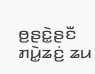ꤥ꤬ꤔꤢꤧ꤭ꤔꤢꤪ ꤊꤣꤧ꤭ꤘꤢꤦ꤬ ꤘꤣ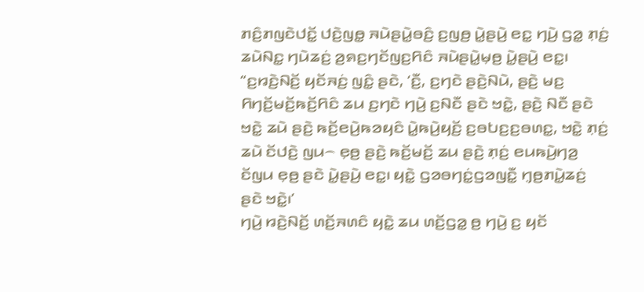ꤊꤢꤨ꤬ꤊꤜꤢꤧꤓꤢꤩ꤭ ꤓꤢꤧ꤬ꤜꤥ꤭ ꤏꤣꤧꤔꤣꤧ꤭ꤋꤢꤨ꤬ ꤢ꤬ꤜꤥ꤬ ꤣꤧ꤭ꤔꤣꤧ꤬ ꤕꤢ꤭ ꤚꤣꤧ꤬ ꤞꤤ꤭ ꤊ꤫ꤢꤦ꤬ ꤘꤣꤧꤡꤢ꤭ ꤚꤣꤧꤘꤢꤦ꤬ ꤤ꤬ꤎꤢ꤬ꤚꤢꤩꤜꤢ꤬ꤖꤢꤨ ꤏꤣꤧꤔꤣꤧ꤭ꤗ꤫ꤥ꤬ ꤣꤧ꤭ꤔꤣꤧ꤬ ꤕꤢ꤭꤯
“ꤢ꤬ꤙꤢꤧ꤬ꤡꤢꤩ꤬ ꤟꤢꤩꤏꤢꤦ꤬ ꤜꤢꤨ꤭ ꤔꤢꤧ, ‘ꤢꤪ꤬, ꤢ꤬ꤚꤢꤧ ꤔꤢꤧ꤬ꤡꤣꤧ, ꤔꤢꤧ꤬ ꤗꤢ꤬ ꤖꤚꤢꤩ꤬ꤗꤢꤩ꤬ꤒꤢꤩ꤬ꤖꤢꤨ ꤘꤣ ꤢ꤬ꤚꤢꤧ ꤚꤣꤧ꤬ ꤢ꤬ꤡꤢꤪ ꤔꤢꤧ ꤠꤢꤧ꤭, ꤔꤢꤧ꤬ ꤡꤢꤪ ꤔꤢꤧ ꤠꤢꤧ꤭ ꤘꤣꤧ ꤔꤢꤧ꤬ ꤒꤢꤩ꤬ꤕꤣꤧ꤬ꤒꤤꤟꤢꤨ ꤣꤧ꤭ꤒꤣꤧ꤬ꤟꤢꤩ꤬ ꤢ꤬ꤋꤝꤢ꤬ꤢ꤬ꤋꤛꤢ꤭, ꤠꤢꤧ꤭ ꤊ꤫ꤢꤦ꤬ ꤘꤣꤧ ꤢꤩꤓꤢꤧ꤬ ꤜꤣ꤮ ꤕ꤫ꤥ꤬ ꤔꤢꤧ꤬ ꤒꤢꤩ꤬ꤗꤢꤩ꤬ ꤘꤣ ꤔꤢꤧ꤬ ꤊ꤫ꤢꤦ꤬ ꤕꤣꤒꤣꤧ꤬ꤚꤤ꤬ ꤢꤩꤜꤣ ꤕ꤫ꤥ꤬ ꤔꤢꤧ ꤣꤧ꤭ꤔꤣꤧ꤬ ꤕꤢ꤭꤯ ꤟꤢꤧ꤭ ꤞꤤꤋꤚꤢꤦ꤭ꤞꤤꤜꤢꤪ꤭ ꤚ꤫ꤥ꤬ꤊꤣꤧ꤭ꤘꤢꤦ꤬ ꤔꤢꤧ ꤠꤢꤧ꤭꤯’
ꤚꤣꤧ꤬ ꤙꤢꤧ꤬ꤡꤢꤩ꤬ ꤛꤢꤩ꤬ꤏꤛꤢꤨ ꤟꤢꤧ꤭ ꤘꤣ ꤛꤢꤩ꤬ꤞꤤ꤭ ꤥ꤬ ꤚꤣꤧ꤬ ꤢ꤬ ꤟꤢꤩ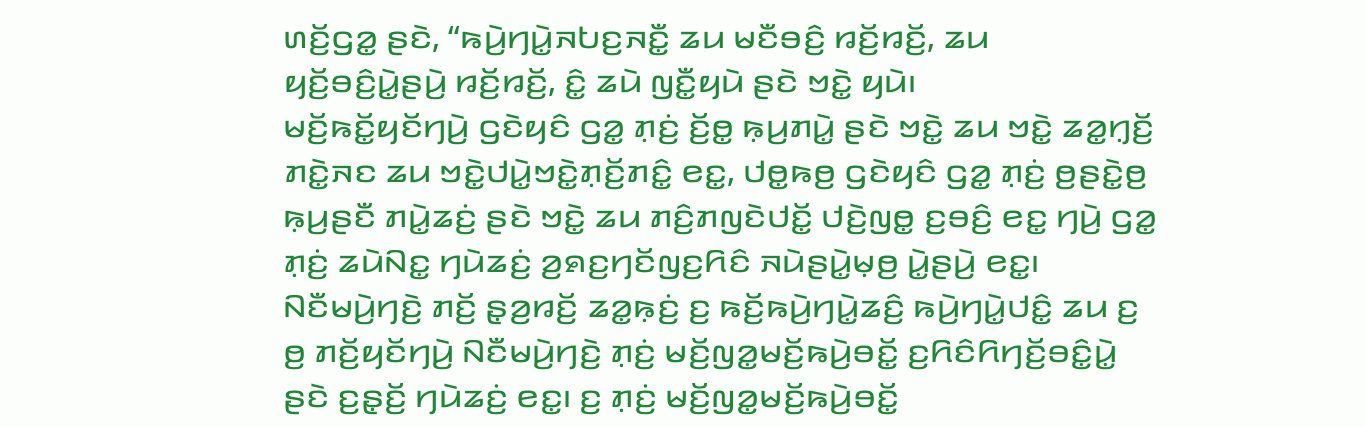ꤛꤢꤩ꤬ꤞꤤ꤭ ꤔꤢꤧ, “ꤒꤣꤧ꤬ꤚꤣꤧ꤭ꤏꤝꤢ꤬ꤏꤢꤪ꤭ ꤘꤣ ꤗꤢꤪꤋꤢꤨ꤬ ꤙꤢꤩ꤬ꤙꤢꤩ꤬, ꤘꤣ ꤟꤢꤩ꤬ꤋꤢꤨ꤬ꤣꤧ꤭ꤔꤣꤧ꤬ ꤙꤢꤩ꤬ꤙꤢꤩ꤬, ꤢꤨ꤭ ꤘꤣꤧ ꤜꤢꤪ꤭ꤟꤣꤧ ꤔꤢꤧ ꤠꤢꤧ꤭ ꤟꤣꤧ꤯
ꤗꤢꤩ꤬ꤒꤢꤩ꤭ꤟꤢꤩꤚꤣꤧ꤬ ꤞꤢꤧꤟꤢꤨ ꤞꤤ꤭ ꤊ꤫ꤢꤦ꤬ ꤢꤩ꤬ꤥ꤭ ꤒ꤫ꤣ꤬ꤊꤣꤧ꤭ ꤔꤢꤧ ꤠꤢꤧ꤭ ꤘꤣ ꤠꤢꤧ꤭ ꤘꤤ꤭ꤚ꤫ꤢꤩ꤬ ꤊꤢꤧ꤭ꤏꤢ ꤘꤣ ꤠꤢꤧ꤭ꤓꤣꤧ꤭ꤠꤢꤧ꤭ꤊ꤫ꤢꤩ꤬ꤊꤢꤨ꤭ ꤕꤢ꤭, ꤓꤥ꤭ꤒꤥ꤬ ꤞꤢꤧꤟꤢꤨ ꤞꤤ꤭ ꤊ꤫ꤢꤦ꤬ ꤥ꤬ꤔꤢꤧ꤭ꤥ꤬ ꤒ꤫ꤣ꤬ꤔꤢꤪ ꤊꤣꤧ꤭ꤘꤢꤦ꤬ ꤔꤢꤧ ꤠꤢꤧ꤭ ꤘꤣ ꤊꤢꤨ꤬ꤊꤜꤢꤧꤓꤢꤩ꤭ ꤓꤢꤧ꤬ꤜꤥ꤭ ꤢ꤬ꤋꤢꤨ꤬ ꤕꤢ꤭ ꤚꤣꤧ꤬ ꤞꤤ꤭ ꤊ꤫ꤢꤦ꤬ ꤘꤣꤧꤡꤢ꤭ ꤚꤣꤧꤘꤢꤦ꤬ ꤤ꤬ꤎꤢ꤬ꤚꤢꤩꤜꤢ꤬ꤖꤢꤨ ꤏꤣꤧꤔꤣꤧ꤭ꤗ꤫ꤥ꤬ ꤣꤧ꤭ꤔꤣꤧ꤬ ꤕꤢ꤭꤯
ꤡꤢꤪꤗꤣꤧ꤬ꤚꤢꤧ꤬ ꤊꤢꤩ꤬ ꤔ꤫ꤤ꤬ꤙꤢꤩ꤬ ꤘꤤ꤭ꤒ꤫ꤢꤦ꤬ ꤢ꤬ ꤒꤢꤩ꤬ꤒꤣꤧ꤬ꤚꤣꤧ꤭ꤘꤢꤨ꤬ ꤒꤣꤧ꤬ꤚꤣꤧ꤭ꤓꤢꤨ꤭ ꤘꤣ ꤢ꤬ ꤥ꤬ ꤊꤢꤩ꤬ꤟꤢꤩꤚꤣꤧ꤬ ꤡꤢꤪꤗꤣꤧ꤬ꤚꤢꤧ꤬ ꤊ꤫ꤢꤦ꤬ ꤗꤢꤩ꤬ꤜꤤ꤭ꤗꤢꤩ꤬ꤒꤣꤧ꤬ꤋꤢꤩ꤭ ꤢ꤬ꤖꤢꤨꤖꤚꤢꤩ꤬ꤋꤢꤨ꤭ꤣꤧ꤭ ꤔꤢꤧ ꤢ꤬ꤔ꤫ꤢꤩ꤬ ꤚꤣꤧꤘꤢꤦ꤬ ꤕꤢ꤭꤯ ꤢ꤬ ꤊ꤫ꤢꤦ꤬ ꤗꤢꤩ꤬ꤜꤤ꤭ꤗꤢꤩ꤬ꤒꤣꤧ꤬ꤋꤢꤩ꤭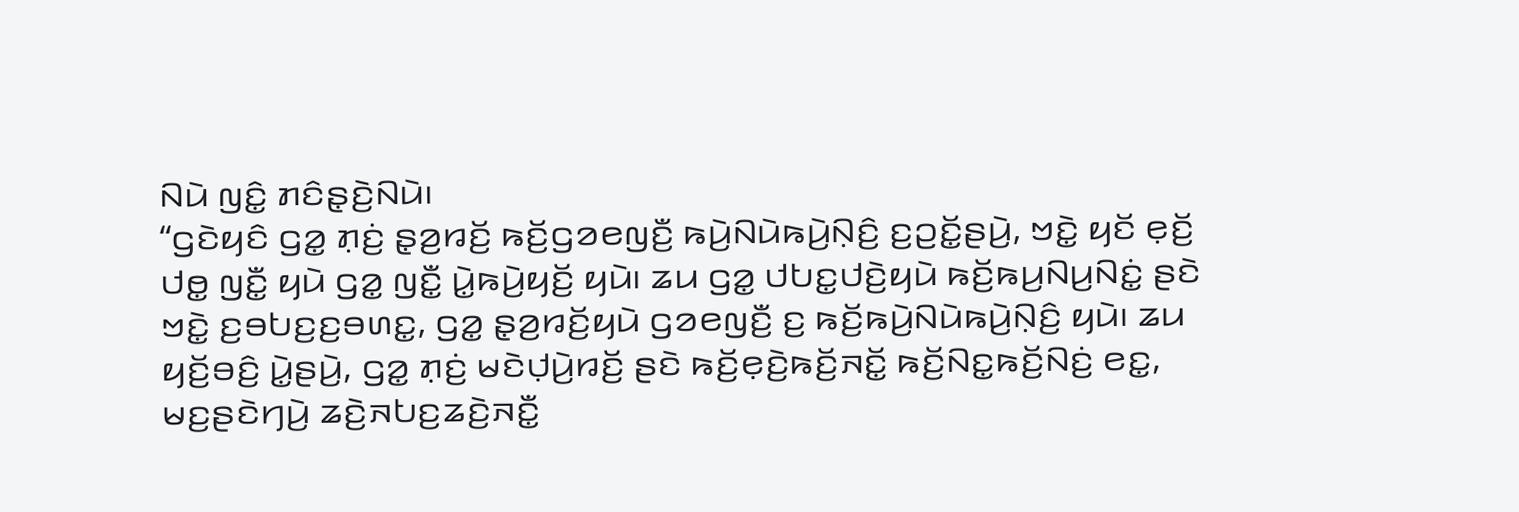ꤡꤣꤧ ꤜꤢꤨ꤭ ꤊꤢꤨꤔ꤫ꤢꤧ꤬ꤡꤣꤧ꤯
“ꤞꤢꤧꤟꤢꤨ ꤞꤤ꤭ ꤊ꤫ꤢꤦ꤬ ꤔ꤫ꤤ꤬ꤙꤢꤩ꤬ ꤒꤢꤩ꤬ꤞꤤꤕꤜꤢꤪ꤬ ꤒꤣꤧ꤬ꤡꤣꤧꤒꤣꤧ꤬ꤡ꤫ꤢꤨ꤬ ꤢ꤬ꤑꤢꤩ꤭ꤔꤣꤧ꤬, ꤠꤢꤧ꤭ ꤟꤢꤩ ꤕ꤫ꤢꤩ꤬ ꤓꤥ꤭ ꤜꤢꤪ꤭ ꤟꤣꤧ ꤞꤤ꤭ ꤜꤢꤪ꤭ ꤣꤧ꤭ꤒꤣꤧ꤬ꤟꤢꤩ꤬ ꤟꤣꤧ꤯ ꤘꤣ ꤞꤤ꤭ ꤓꤝꤢ꤭ꤓꤢꤧ꤬ꤟꤣꤧ ꤒꤢꤩ꤬ꤒꤣ꤬ꤡꤣ꤬ꤡꤢꤦ꤭ ꤔꤢꤧ ꤠꤢꤧ꤭ ꤢ꤬ꤋꤝꤢ꤬ꤢ꤬ꤋꤛꤢ꤭, ꤞꤤ꤭ ꤔ꤫ꤤ꤬ꤙꤢꤩ꤬ꤟꤣꤧ ꤞꤤꤕꤜꤢꤪ꤬ ꤢ꤬ ꤒꤢꤩ꤬ꤒꤣꤧ꤬ꤡꤣꤧꤒꤣꤧ꤬ꤡ꤫ꤢꤨ꤬ ꤟꤣꤧ꤯ ꤘꤣ ꤟꤢꤩ꤬ꤋꤢꤨ꤬ ꤣꤧ꤭ꤔꤣꤧ꤬, ꤞꤤ꤭ ꤊ꤫ꤢꤦ꤬ ꤗꤢꤧꤓ꤫ꤣꤧ꤬ꤙꤢꤩ꤬ ꤔꤢꤧ ꤒꤢꤩ꤬ꤕ꤫ꤢꤧ꤬ꤒꤢꤩ꤬ꤏꤢꤩ꤭ ꤒꤢꤩ꤬ꤡꤢ꤭ꤒꤢꤩ꤬ꤡꤢꤦ꤬ ꤕꤢ꤭, ꤗꤢ꤬ꤔꤢꤧꤚꤣꤧ꤬ ꤘꤢꤧ꤬ꤏꤝꤢ꤬ꤘꤢꤧ꤬ꤏꤢꤪ꤭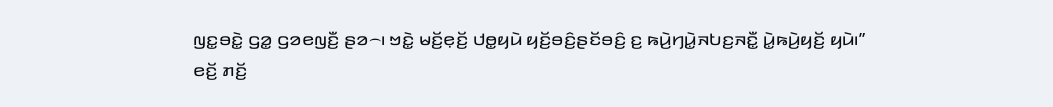ꤜꤢ꤭ꤋꤢꤧ꤭ ꤞꤤ꤭ ꤞꤤꤕꤜꤢꤪ꤬ ꤔꤤ꤮꤯ ꤠꤢꤧ꤭ ꤗꤢꤩ꤬ꤕ꤫ꤢꤩ꤬ ꤓꤥ꤭ꤟꤣꤧ ꤟꤢꤩ꤬ꤋꤢꤨ꤬ꤔꤢꤩꤋꤢꤨ꤬ ꤢ꤬ ꤒꤣꤧ꤬ꤚꤣꤧ꤭ꤏꤝꤢ꤬ꤏꤢꤪ꤭ ꤣꤧ꤭ꤒꤣꤧ꤬ꤟꤢꤩ꤬ ꤟꤣꤧ꤯”
ꤕꤢꤩ꤬ ꤊꤢꤩ꤬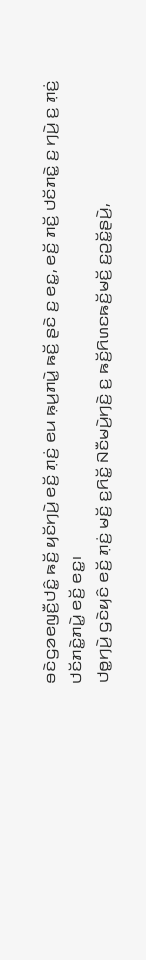ꤋꤢꤧꤞꤤꤕꤜꤢꤪ꤬ꤓꤢꤨ꤭ ꤒꤢꤩ꤬ ꤟꤢꤩꤚꤣꤧ꤬ ꤕꤢꤩ꤬ ꤊ꤫ꤢꤦ꤬ ꤕꤣ ꤒ꤫ꤣ꤬ꤊꤣꤧ꤭ ꤒꤢꤩ꤬ ꤔꤢꤧ ꤢ꤬ ꤕꤢ꤭, ꤕꤢꤩ꤬ ꤊꤢꤩ꤬ ꤓꤢꤩꤊꤢꤧ꤭ ꤢ꤬ ꤚꤣꤧ꤬ ꤢ꤬ ꤊ꤫ꤢꤦ꤬ ꤓꤢꤩꤊꤢꤧ꤭ꤊꤣꤧ꤭ ꤕꤢꤩ꤬ ꤕꤢ꤭꤯
ꤓꤥ꤭ꤚꤣꤧ꤬ ꤞꤢꤧꤟꤢꤨ ꤕꤢꤩ꤬ ꤊ꤫ꤢꤦ꤬ ꤗꤢꤩ꤬ ꤢ꤬ꤖꤢꤩ꤭ ꤡꤢꤪꤗꤣꤧ꤬ꤚꤢꤧ꤬ ꤢ꤬ ꤒꤢꤩ꤬ꤖꤛꤢꤒꤢꤩ꤬ꤗꤢꤩ꤬ ꤢ꤬ꤑꤢꤩ꤭ꤔꤣꤧ꤬,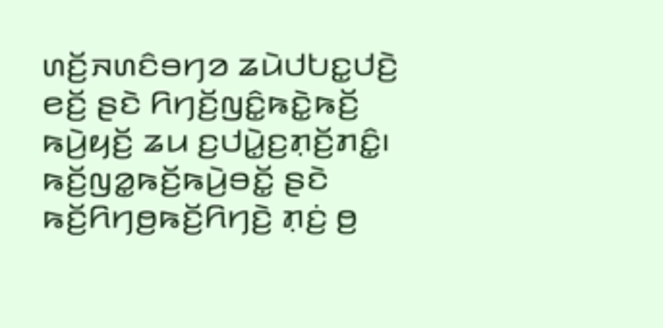ꤛꤢꤩ꤬ꤏꤛꤢꤨꤋꤚꤤ ꤘꤣꤧꤓꤝꤢ꤭ꤓꤢꤧ꤬ ꤕꤢꤩ꤬ ꤔꤢꤧ ꤖꤚꤢꤩ꤬ꤜꤢꤨ꤭ꤒꤢꤧ꤭ꤒꤢꤩ꤬ ꤒꤣꤧ꤬ꤟꤢꤩ꤬ ꤘꤣ ꤢ꤬ꤓꤣꤧ꤭ꤢ꤬ꤊ꤫ꤢꤩ꤬ꤊꤢꤨ꤭꤯ ꤒꤢꤩ꤬ꤜꤤ꤭ꤒꤢꤩ꤬ꤒꤣꤧ꤬ꤋꤢꤩ꤭ ꤔꤢꤧ ꤒꤢꤩ꤬ꤖꤚꤥ꤬ꤒꤢꤩ꤬ꤖꤚꤢꤧ꤬ ꤊ꤫ꤢꤦ꤬ ꤥ꤬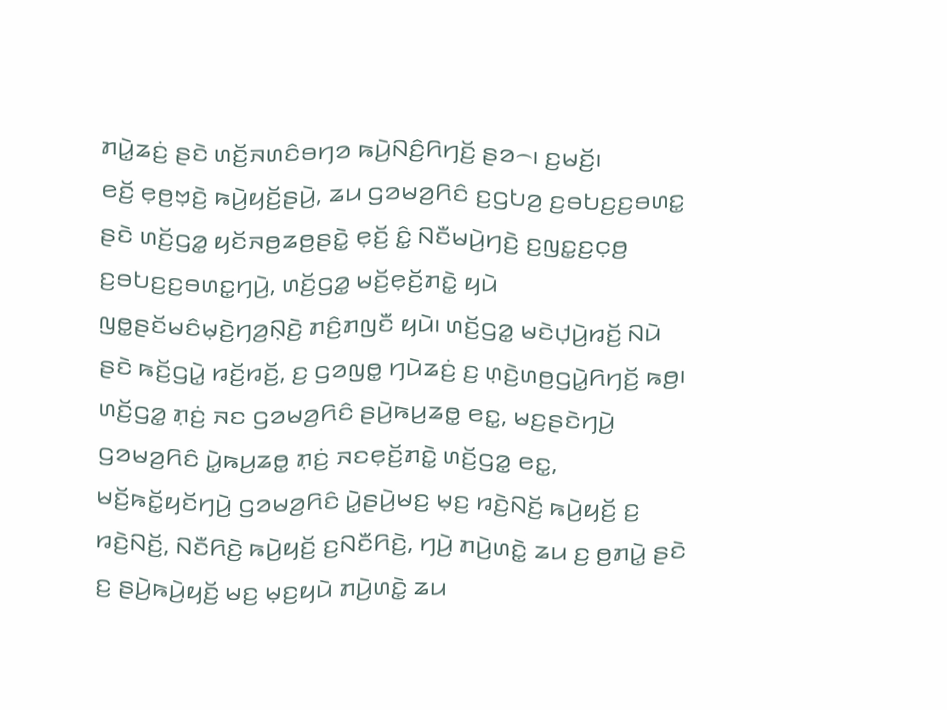ꤊꤣꤧ꤭ꤘꤢꤦ꤬ ꤔꤢꤧ ꤛꤢꤩ꤬ꤏꤛꤢꤨꤋꤚꤤ ꤒꤣꤧ꤬ꤡꤢꤨ꤬ꤖꤚꤢꤩ꤬ ꤔꤤ꤮꤯ ꤢ꤬ꤗꤢꤩ꤬꤯
ꤕꤢꤩ꤬ ꤕ꤫ꤥ꤬ꤠ꤫ꤢꤧ꤬ ꤒꤣꤧ꤬ꤟꤢꤩ꤬ꤔꤣꤧ꤬, ꤘꤣ ꤞꤤꤗꤤ꤬ꤖꤢꤨ ꤢ꤬ꤞꤝꤤ꤬ ꤢ꤬ꤋꤝꤢ꤬ꤢ꤬ꤋꤛꤢ꤭ ꤔꤢꤧ ꤛꤢꤩ꤬ꤞꤤ꤭ ꤟꤢꤩꤏꤥ꤬ꤘꤥ꤬ꤔꤢꤧ꤭ ꤕ꤫ꤢꤩ꤬ ꤢꤨ꤭ ꤡꤢꤪꤗꤣꤧ꤬ꤚꤢꤧ꤬ ꤢ꤬ꤜꤢ꤭ꤢ꤬ꤍ꤫ꤥ꤬ ꤢ꤬ꤋꤝꤢ꤬ꤢ꤬ꤋꤛꤢ꤭ꤚꤣꤧ꤬, ꤛꤢꤩ꤬ꤞꤤ꤭ ꤗꤢꤩ꤬ꤕ꤫ꤢꤩ꤬ꤊꤢꤧ꤭ ꤟꤣꤧ ꤜꤥ꤭ꤔꤢꤩꤗꤢꤨꤗ꤫ꤢꤧ꤬ꤚꤤ꤬ꤡ꤫ꤢꤧ꤬ ꤊꤢꤨ꤬ꤊꤜꤢꤪ ꤟꤣꤧ꤯ ꤛꤢꤩ꤬ꤞꤤ꤭ ꤗꤢꤧꤓ꤫ꤣꤧ꤬ꤙꤢꤩ꤬ ꤡꤣꤧ ꤔꤢꤧ ꤒꤢꤩ꤬ꤞꤣꤧ꤭ ꤙꤢꤩ꤬ꤙꤢꤩ꤬, ꤢ꤬ ꤞꤤꤜꤥ꤭ ꤚꤣꤧꤘꤢꤦ꤬ ꤢ꤬ ꤛ꤫ꤢꤧ꤬ꤛꤥ꤬ꤞꤣꤧ꤭ꤖꤚꤢꤩ꤬ ꤒꤥ꤬꤯
ꤛꤢꤩ꤬ꤞꤤ꤭ ꤊ꤫ꤢꤦ꤬ ꤏꤢ ꤞꤤꤗꤤ꤬ꤖꤢꤨ ꤔꤣꤧ꤬ꤒꤣ꤬ꤘꤥ꤭ ꤕꤢ꤭, ꤗꤢ꤬ꤔꤢꤧꤚꤣꤧ꤬ ꤞꤤꤗꤤ꤬ꤖꤢꤨ ꤣꤧ꤭ꤒꤣ꤬ꤘꤥ꤭ ꤊ꤫ꤢꤦ꤬ ꤏꤢꤕ꤫ꤢꤩ꤬ꤊꤢꤧ꤭ ꤛꤢꤩ꤬ꤞꤤ꤭ ꤕꤢ꤭, ꤗꤢꤩ꤬ꤒꤢꤩ꤭ꤟꤢꤩꤚꤣꤧ꤬ ꤞꤤꤗꤤ꤬ꤖꤢꤨ ꤣꤧ꤭ꤔꤣꤧ꤬ꤗꤢ꤬ ꤗ꤫ꤢ꤬ ꤙꤢꤧ꤬ꤡꤢꤩ꤬ ꤒꤣꤧ꤬ꤟꤢꤩ꤬ ꤢ꤬ ꤙꤢꤧ꤬ꤡꤢꤩ꤬, ꤡꤢꤪꤖꤢꤧ꤬ ꤒꤣꤧ꤬ꤟꤢꤩ꤬ ꤢ꤬ꤡꤢꤪꤖꤢꤧ꤬, ꤚꤣꤧ꤬ ꤊꤣꤧ꤬ꤛꤢꤧ꤭ ꤘꤣ ꤢ꤬ ꤥ꤬ꤊꤣꤧ꤭ ꤔꤢꤧ ꤢ꤬ ꤔꤣꤧ꤬ꤒꤣꤧ꤬ꤟꤢꤩ꤬ ꤗꤢ꤬ ꤗ꤫ꤢ꤬ꤟꤣꤧ ꤊꤣꤧ꤬ꤛꤢꤧ꤭ ꤘꤣ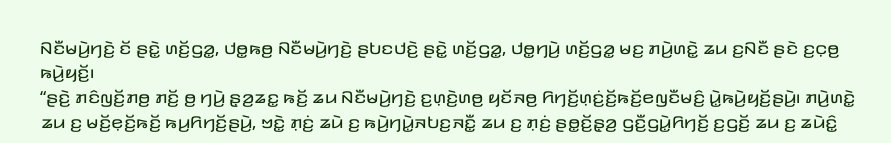ꤡꤢꤪꤗꤣꤧ꤬ꤚꤢꤧ꤬ ꤢꤩ ꤔꤢꤧ꤭ ꤛꤢꤩ꤬ꤞꤤ꤭, ꤓꤥ꤭ꤒꤥ꤬ ꤡꤢꤪꤗꤣꤧ꤬ꤚꤢꤧ꤬ ꤔꤝꤢꤓꤢꤧ꤬ ꤔꤢꤧ꤭ ꤛꤢꤩ꤬ꤞꤤ꤭, ꤓꤥ꤭ꤚꤣꤧ꤬ ꤛꤢꤩ꤬ꤞꤤ꤭ ꤗꤢ꤬ ꤊꤣꤧ꤬ꤛꤢꤧ꤭ ꤘꤣ ꤢ꤬ꤡꤢꤪ ꤔꤢꤧ ꤢ꤬ꤍ꤫ꤥ꤬ ꤒꤣꤧ꤬ꤟꤢꤩ꤬꤯
“ꤔꤢꤧ꤬ ꤊꤢꤨꤜꤢꤩ꤬ꤊꤥ꤬ ꤊꤢꤩ꤬ ꤥ꤬ ꤚꤣꤧ꤬ ꤔ꤫ꤤ꤬ꤘꤢ꤭ ꤒꤢꤩ꤬ ꤘꤣ ꤡꤢꤪꤗꤣꤧ꤬ꤚꤢꤧ꤬ ꤢ꤬ꤛ꤫ꤢꤧ꤬ꤛꤥ꤬ ꤟꤢꤩꤏꤥ꤬ ꤖꤚꤢꤩ꤬ꤛ꤫ꤢꤦ꤬ꤢꤩ꤬ꤒꤢꤩ꤬ꤕꤜꤢꤪꤗꤢꤨ꤬ ꤣꤧ꤭ꤒꤣꤧ꤬ꤟꤢꤩ꤬ꤔꤣꤧ꤬꤯ ꤊꤣꤧ꤬ꤛꤢꤧ꤭ ꤘꤣ ꤢ꤬ ꤗꤢꤩ꤬ꤕ꤫ꤢꤩ꤬ꤒꤢꤩ꤬ ꤒꤣ꤬ꤖꤚꤢꤩ꤬ꤔꤣꤧ꤬, ꤠꤢꤧ꤭ ꤊ꤫ꤢꤦ꤬ ꤘꤣꤧ ꤢ꤬ ꤒꤣꤧ꤬ꤚꤣꤧ꤭ꤏꤝꤢ꤬ꤏꤢꤪ꤭ ꤘꤣ ꤢ꤬ ꤊ꤫ꤢꤦ꤬ ꤔꤥ꤭ꤢꤩ꤬ꤔ꤫ꤤ꤬ ꤞꤢꤪ꤬ꤞꤣꤧ꤭ꤖꤚꤢꤩ꤬ ꤢ꤬ꤞꤢꤩ꤬ ꤘꤣ ꤢ꤬ ꤘꤣꤧꤢꤨ꤭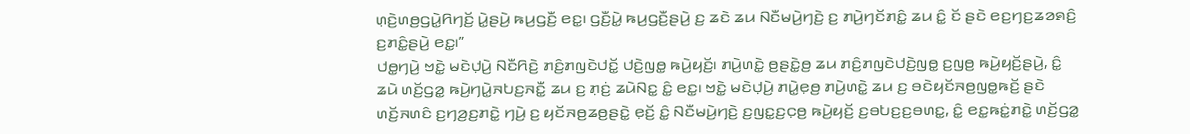ꤛ꤫ꤢꤧ꤬ꤛꤥ꤬ꤞꤣꤧ꤭ꤖꤚꤢꤩ꤬ ꤣꤧ꤭ꤔꤣꤧ꤬ ꤒꤣ꤬ꤞꤢꤪ꤬ ꤕꤢ꤭꤯ ꤞꤢꤪ꤬ꤣꤧ꤭ ꤒꤣ꤬ꤞꤢꤪ꤬ꤔꤣꤧ꤬ ꤢ꤬ ꤘꤢꤧ ꤘꤣ ꤡꤢꤪꤗꤣꤧ꤬ꤚꤢꤧ꤬ ꤢ꤬ ꤊꤣꤧ꤬ꤚꤢꤩꤊꤢꤨ꤭ ꤘꤣ ꤢꤨ꤭ ꤢꤩ ꤔꤢꤧ ꤕꤢ꤬ꤚꤢ꤬ꤘꤤꤎꤢꤨ꤬ ꤢ꤬ꤊꤢꤨ꤭ꤔꤣꤧ꤬ ꤕꤢ꤭꤯”
ꤓꤥ꤭ꤚꤣꤧ꤬ ꤠꤢꤧ꤭ ꤗꤢꤧꤓ꤫ꤣꤧ꤬ ꤡꤢꤪꤖꤢꤧ꤬ ꤊꤢꤨ꤬ꤊꤜꤢꤧꤓꤢꤩ꤭ ꤓꤢꤧ꤬ꤜꤥ꤭ ꤒꤣꤧ꤬ꤟꤢꤩ꤬꤯ ꤊꤣꤧ꤬ꤛꤢꤧ꤭ ꤥ꤬ꤔꤢꤧ꤭ꤥ꤬ ꤘꤣ ꤊꤢꤨ꤬ꤊꤜꤢꤧꤓꤢꤧ꤬ꤜꤥ꤭ ꤢ꤬ꤜꤥ꤬ ꤒꤣꤧ꤬ꤟꤢꤩ꤬ꤔꤣꤧ꤬, ꤢꤨ꤭ ꤘꤣꤧ ꤛꤢꤩ꤬ꤞꤤ꤭ ꤒꤣꤧ꤬ꤚꤣꤧ꤭ꤏꤝꤢ꤬ꤏꤢꤪ꤭ ꤘꤣ ꤢ꤬ ꤊ꤫ꤢꤦ꤬ ꤘꤣꤧꤡꤢ꤭ ꤢꤨ꤭ ꤕꤢ꤭꤯ ꤠꤢꤧ꤭ ꤗꤢꤧꤓ꤫ꤣꤧ꤬ ꤊꤣꤧ꤭ꤕ꤫ꤥ꤬ ꤊꤣꤧ꤬ꤛꤢꤧ꤭ ꤘꤣ ꤢ꤬ ꤋꤢꤧꤟꤢꤩꤏꤥ꤬ꤜꤥ꤭ꤒꤢꤩ꤬ ꤔꤢꤧ ꤛꤢꤩ꤬ꤏꤛꤢꤨ ꤢ꤬ꤚꤤ꤬ꤢ꤬ꤊꤢꤧ꤭ ꤚꤣꤧ꤬ ꤢ꤬ ꤟꤢꤩꤏꤥ꤬ꤘꤥ꤬ꤔꤢꤧ꤭ ꤕ꤫ꤢꤩ꤬ ꤢꤨ꤭ ꤡꤢꤪꤗꤣꤧ꤬ꤚꤢꤧ꤬ ꤢ꤬ꤜꤢ꤭ꤢ꤬ꤍ꤫ꤥ꤬ ꤒꤣꤧ꤬ꤟꤢꤩ꤬ ꤢ꤬ꤋꤝꤢ꤬ꤢ꤬ꤋꤛꤢ꤭, ꤢꤨ꤭ ꤕꤢ꤭ꤒꤢꤦ꤭ꤊꤢꤧ꤭ ꤛꤢꤩ꤬ꤞꤤ꤭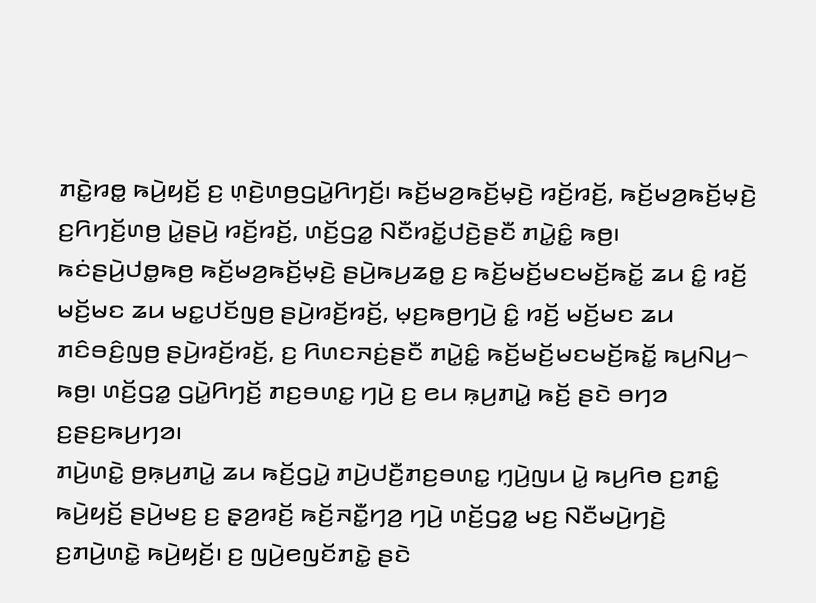ꤊꤢꤧ꤭ꤙꤥ꤭ ꤒꤣꤧ꤬ꤟꤢꤩ꤬ ꤢ꤬ ꤛ꤫ꤢꤧ꤬ꤛꤥ꤬ꤞꤣꤧ꤭ꤖꤚꤢꤩ꤬꤯ ꤒꤢꤩ꤬ꤗꤤ꤬ꤒꤢꤩ꤬ꤗ꤫ꤢꤧ꤬ ꤙꤢꤩ꤬ꤙꤢꤩ꤬, ꤒꤢꤩ꤬ꤗꤤ꤬ꤒꤢꤩ꤬ꤗ꤫ꤢꤧ꤬ ꤢ꤬ꤖꤚꤢꤩ꤬ꤛꤥ꤬ ꤣꤧ꤭ꤔꤣꤧ꤬ ꤙꤢꤩ꤬ꤙꤢꤩ꤬, ꤛꤢꤩ꤬ꤞꤤ꤭ ꤡꤢꤪꤙꤢꤩ꤭ꤓꤢꤧ꤬ꤔꤢꤪ ꤊꤣꤧ꤭ꤢꤨ꤭ ꤒꤥ꤬꤯ ꤒꤢꤦꤔꤣꤧ꤬ꤓꤥ꤭ꤒꤥ꤬ ꤒꤢꤩ꤬ꤗꤤ꤬ꤒꤢꤩ꤬ꤗ꤫ꤢꤧ꤬ ꤔꤣꤧ꤬ꤒꤣ꤬ꤘꤥ꤭ ꤢ꤬ ꤒꤢꤩ꤬ꤗꤢꤩ꤬ꤗꤢꤗꤢꤩ꤬ꤒꤢꤩ꤭ ꤘꤣ ꤢꤨ꤭ ꤙꤢꤩ꤬ ꤗꤢꤩ꤬ꤗꤢ ꤘꤣ ꤗꤢ꤭ꤓꤢꤩꤜꤥ꤬ ꤔꤣꤧ꤬ꤙꤢꤩ꤬ꤙꤢꤩ꤬, ꤗ꤫ꤢ꤬ꤒꤥ꤬ꤚꤣꤧ꤬ ꤢꤨ꤭ ꤙꤢꤩ꤬ ꤗꤢꤩ꤬ꤗꤢ ꤘꤣ ꤊꤢꤨꤋꤢꤨ꤬ꤜꤥ꤬ ꤔꤣꤧ꤬ꤙꤢꤩ꤬ꤙꤢꤩ꤬, ꤢ꤬ ꤖꤛꤢꤏꤢꤦ꤬ꤔꤢꤪ ꤊꤣꤧ꤭ꤢꤨ꤭ ꤒꤢꤩ꤬ꤗꤢꤩ꤬ꤗꤢꤗꤢꤩ꤬ꤒꤢꤩ꤭ ꤒꤣ꤬ꤡꤣ꤬꤮ ꤒꤥ꤬꤯ ꤛꤢꤩ꤬ꤞꤤ꤭ ꤞꤣꤧ꤭ꤖꤚꤢꤩ꤬ ꤊꤢ꤬ꤋꤛꤢ꤭ ꤚꤣꤧ꤬ ꤢ꤬ ꤕꤣ ꤒ꤫ꤣ꤬ꤊꤣꤧ꤭ ꤒꤢꤩ꤬ ꤔꤢꤧ ꤋꤚꤤ ꤢ꤬ꤔꤢ꤬ꤒꤣ꤬ꤚꤤ꤯
ꤊꤣꤧ꤬ꤛꤢꤧ꤭ ꤥ꤬ꤒ꤫ꤣ꤬ꤊꤣꤧ꤭ ꤘꤣ ꤒꤢꤩ꤬ꤞꤣꤧ꤭ ꤊꤣꤧ꤬ꤓꤢꤪ꤬ꤊꤢ꤬ꤋꤛꤢ꤭ ꤚ꤫ꤣꤧ꤬ꤜꤣ ꤣꤧ꤭ ꤒꤣ꤬ꤖꤥ ꤢ꤬ꤊꤢꤨ꤭ ꤒꤣꤧ꤬ꤟꤢꤩ꤬ ꤔꤣꤧ꤬ꤗꤢ꤬ ꤢ꤬ ꤔ꤫ꤤ꤬ꤙꤢꤩ꤬ ꤒꤢꤩ꤬ꤏꤢꤪ꤭ꤚꤤ꤬ ꤚꤣꤧ꤬ ꤛꤢꤩ꤬ꤞꤤ꤭ ꤗꤢ꤬ ꤡꤢꤪꤗꤣꤧ꤬ꤚꤢꤧ꤬ ꤢ꤬ꤊꤣꤧ꤬ꤛꤢꤧ꤭ ꤒꤣꤧ꤬ꤟꤢꤩ꤬꤯ ꤢ꤬ ꤜꤣꤧ꤬ꤕꤜꤢꤩꤊꤢꤧ꤭ ꤔꤢꤧ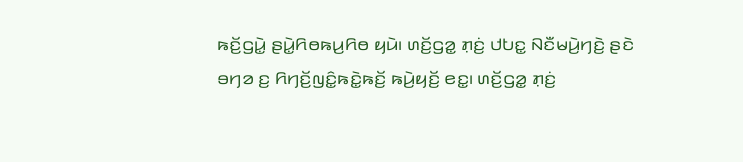ꤒꤢꤩ꤬ꤞꤣꤧ꤭ ꤔꤣꤧ꤭ꤖꤥꤒꤣ꤬ꤖꤥ ꤟꤣꤧ꤯ ꤛꤢꤩ꤬ꤞꤤ꤭ ꤊ꤫ꤢꤦ꤬ ꤓꤝꤢ꤭ ꤡꤢꤪꤗꤣꤧ꤬ꤚꤢꤧ꤬ ꤔꤢꤧ ꤋꤚꤤ ꤢ꤬ ꤖꤚꤢꤩ꤬ꤜꤢꤨ꤭ꤒꤢꤧ꤭ꤒꤢꤩ꤬ ꤒꤣꤧ꤬ꤟꤢꤩ꤬ ꤕꤢ꤭꤯ ꤛꤢꤩ꤬ꤞꤤ꤭ ꤊ꤫ꤢꤦ꤬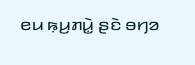ꤕꤣ ꤒ꤫ꤣ꤬ꤊꤣꤧ꤭ ꤔꤢꤧ ꤋꤚꤤ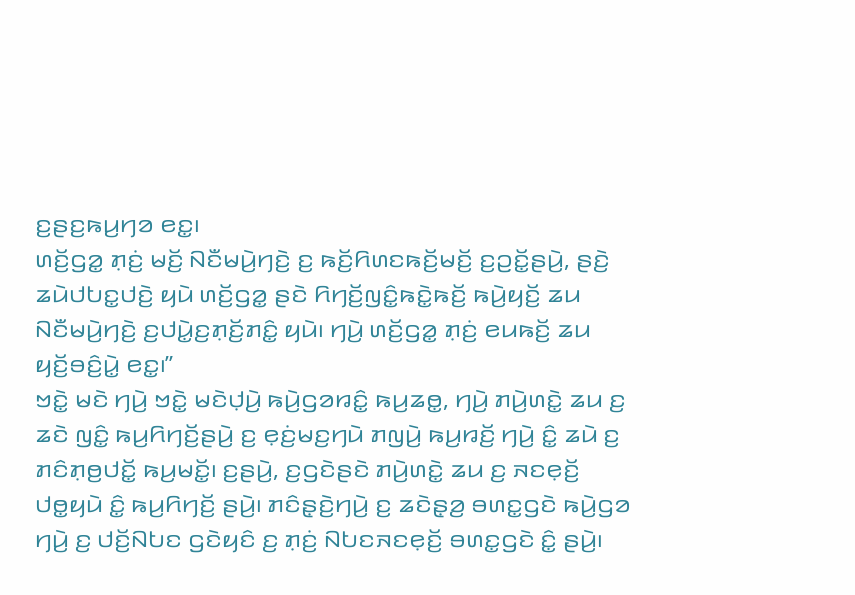ꤢ꤬ꤔꤢ꤬ꤒꤣ꤬ꤚꤤ ꤕꤢ꤭꤯
ꤛꤢꤩ꤬ꤞꤤ꤭ ꤊ꤫ꤢꤦ꤬ ꤗꤢꤩ꤬ ꤡꤢꤪꤗꤣꤧ꤬ꤚꤢꤧ꤬ ꤢ꤬ ꤒꤢꤩ꤬ꤖꤛꤢꤒꤢꤩ꤬ꤗꤢꤩ꤬ ꤢ꤬ꤑꤢꤩ꤭ꤔꤣꤧ꤬, ꤔꤢꤧ꤬ ꤘꤣꤧꤓꤝꤢ꤭ꤓꤢꤧ꤬ ꤟꤣꤧ ꤛꤢꤩ꤬ꤞꤤ꤭ ꤔꤢꤧ ꤖꤚꤢꤩ꤬ꤜꤢꤨ꤭ꤒꤢꤧ꤭ꤒꤢꤩ꤬ ꤒꤣꤧ꤬ꤟꤢꤩ꤬ ꤘꤣ ꤡꤢꤪꤗꤣꤧ꤬ꤚꤢꤧ꤬ ꤢ꤬ꤓꤣꤧ꤭ꤢ꤬ꤊ꤫ꤢꤩ꤬ꤊꤢꤨ꤭ ꤟꤣꤧ꤯ ꤚꤣꤧ꤬ ꤛꤢꤩ꤬ꤞꤤ꤭ ꤊ꤫ꤢꤦ꤬ ꤕꤣꤒꤢꤩ꤬ ꤘꤣ ꤟꤢꤩ꤬ꤋꤢꤨ꤬ꤣꤧ꤭ ꤕꤢ꤭꤯”
ꤠꤢꤧ꤭ ꤗꤢꤧ ꤚꤣꤧ꤬ ꤠꤢꤧ꤭ ꤗꤢꤧꤓ꤫ꤣꤧ꤬ ꤒꤣꤧ꤬ꤞꤤꤙꤢꤨ꤭ ꤒꤣ꤬ꤘꤥ꤭, ꤚꤣꤧ꤬ ꤊꤣꤧ꤬ꤛꤢꤧ꤭ ꤘꤣ ꤢ꤬ ꤘꤢꤧ ꤜꤢꤨ꤭ ꤒꤣ꤬ꤖꤚꤢꤩ꤬ꤔꤣꤧ꤬ ꤢ꤬ ꤕ꤫ꤢꤦ꤬ꤗꤢ꤬ꤚꤣꤧ ꤊꤜꤣꤧ꤬ ꤒꤣ꤬ꤙꤢꤩ꤬ ꤚꤣꤧ꤬ ꤢꤨ꤭ ꤘꤣꤧ ꤢ꤬ ꤊꤢꤨꤊ꤫ꤥ꤬ꤓꤢꤩ꤭ ꤒꤣ꤬ꤗꤢꤩ꤭꤯ ꤢ꤬ꤔꤣꤧ꤬, ꤢ꤬ꤞꤢꤧꤔꤢꤧ ꤊꤣꤧ꤬ꤛꤢꤧ꤭ ꤘꤣ ꤢ꤬ ꤏꤢꤕ꤫ꤢꤩ꤬ ꤓꤥ꤭ꤟꤣꤧ ꤢꤨ꤭ ꤒꤣ꤬ꤖꤚꤢꤩ꤬ ꤔꤣꤧ꤬꤯ ꤊꤢꤨꤔ꤫ꤢꤧ꤬ꤚꤣꤧ꤬ ꤢ꤬ ꤘꤢꤧꤔ꤫ꤤ꤬ ꤋꤛꤢ꤭ꤞꤢꤧ ꤒꤣꤧ꤬ꤞꤤ ꤚꤣꤧ꤬ ꤢ꤬ ꤓꤢꤩ꤬ꤡꤝꤢ ꤞꤢꤧꤟꤢꤨ ꤢ꤬ ꤊ꤫ꤢꤦ꤬ ꤡꤝꤢꤏꤢꤕ꤫ꤢꤩ꤬ ꤋꤛꤢ꤭ꤞꤢꤧ ꤢꤨ꤭ ꤔꤣꤧ꤬꤯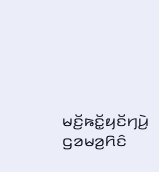ꤗꤢꤩ꤬ꤒꤢꤩ꤭ꤟꤢꤩꤚꤣꤧ꤬ ꤞꤤꤗꤤ꤬ꤖꤢꤨ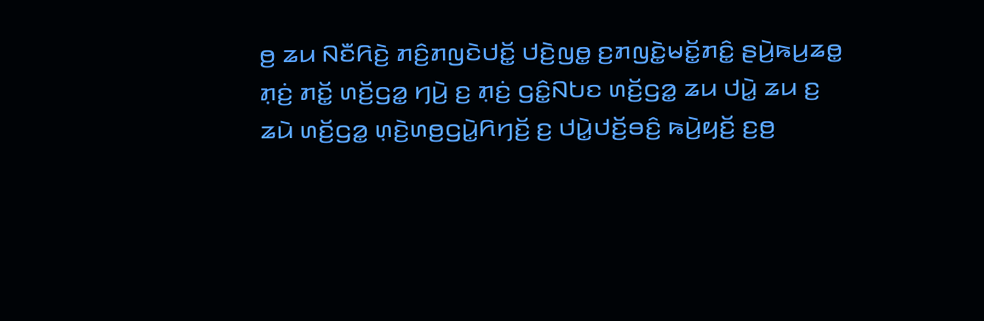ꤥ꤬ ꤘꤣ ꤡꤢꤪꤖꤢꤧ꤬ ꤊꤢꤨ꤬ꤊꤜꤢꤧꤓꤢꤩ꤭ ꤓꤢꤧ꤬ꤜꤥ꤭ ꤢ꤬ꤊꤜꤢꤧ꤭ꤗꤢꤩ꤭ꤊꤢꤨ꤭ ꤔꤣꤧ꤬ꤒꤣ꤬ꤘꤥ꤭ ꤊ꤫ꤢꤦ꤬ ꤊꤢꤩ꤭ ꤛꤢꤩ꤬ꤞꤤ꤭ ꤚꤣꤧ꤬ ꤢ꤬ ꤊ꤫ꤢꤦ꤬ ꤞꤢꤨ꤭ꤡꤝꤢ ꤛꤢꤩ꤬ꤞꤤ꤭ ꤘꤣ ꤓꤣꤧ꤭ ꤘꤣ ꤢ꤬ ꤘꤣꤧ ꤛꤢꤩ꤬ꤞꤤ꤭ ꤛ꤫ꤢꤧ꤬ꤛꤥ꤬ꤞꤣꤧ꤭ꤖꤚꤢꤩ꤬ ꤢ꤬ ꤓꤣꤧ꤭ꤓꤢꤩ꤬ꤋꤢꤨ꤬ ꤒꤣꤧ꤬ꤟꤢꤩ꤬ ꤢ꤬ꤥ꤬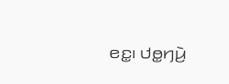ꤕꤢ꤭꤯ ꤓꤥ꤭ꤚꤣꤧ꤬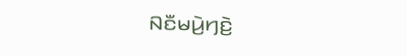ꤡꤢꤪꤗꤣꤧ꤬ꤚꤢꤧ꤬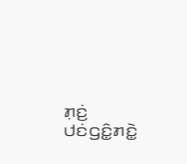ꤊ꤫ꤢꤦ꤬ ꤓꤢꤦꤞꤢꤨ꤭ꤊꤢꤧ꤭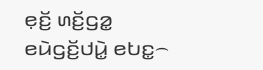ꤕ꤫ꤢꤩ꤬ ꤛꤢꤩ꤬ꤞꤤ꤭ ꤕꤣꤧꤞꤢꤩ꤬ꤓꤣꤧ꤭ ꤕꤝꤢ꤭꤮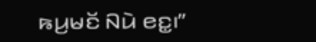ꤒꤣ꤬ꤗꤢꤩ ꤡꤣꤧ ꤕꤢ꤭꤯”